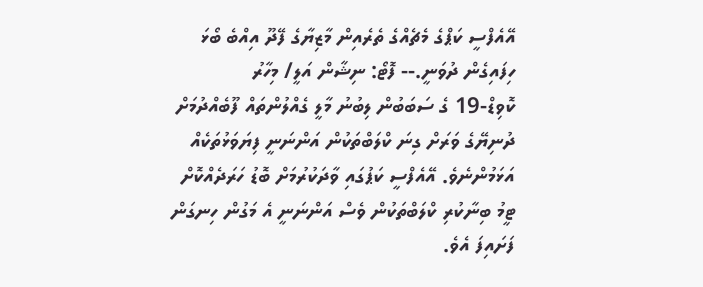އޭއެފްސީ ކަޕްގެ މެޗެއްގެ ތެރެއިން މާޒިޔާގެ ފޭދޫ އިއްބެ ބޯޅަ ހިފައިގެން ދުވަނީ.-- ފޮޓޯ: ނިޝާން އަލީ/ މިހާރު
ކޮވިޑް-19 ގެ ސަބަބުން ލިބުނު މާލީ ގެއްލުންތައް ފޫބެއްދުމަށް ދުނިޔޭގެ ވަރަށް ގިނަ ކްލަބްތަކުން އަންނަނީ ފިޔަވަޅުތަކެއް އަޅަމުންނެވެ. އޭއެފްސީ ކަޕުގައި ވާދަކުރުމަށް ބޮޑު ހަރަދެއްކޮށް ޓީމު ބިނާކުރި ކްލަބްތަކުން ވެސް އަންނަނީ އެ މަގުން ހިނގަން ފަށައިފަ އެވެ.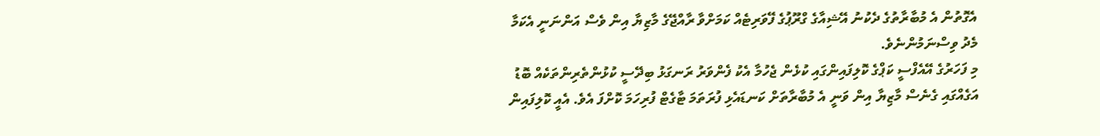އެގޮތުން އެ މުބާރާތުގެ ދެކުނު އޭޝިއާގެ ގްރޫޕުގެ ފޭވަރިޓެއް ކަމަށްވާ ރާއްޖޭގެ މާޒިޔާ އިން ވެސް އަންނަނީ އެކަމާ މެދު ވިސްނަމުންނެވެ.
މި ފަހަރުގެ އޭއެފްސީ ކަޕްގެ ކޮލިފައިންގައި ކުޅެން ޖެހުމާ އެކު ފެންވަރު ރަނގަޅު ބިދޭސީ ކުޅުންތެރިންތަކެއް ބޮޑު އަގެއްގައި ގެނެސް މާޒިޔާ އިން ވަނީ އެ މުބާރާތަށް ކަނޑައެޅި ފުރަތަމަ ޓާގެޓް ފުރިހަމަ ކޮށްފަ އެވެ. އެއީ ކޮލިފައިން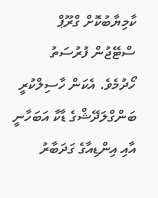ކާމިޔާބުކޮށް ގްރޫޕް ސްޓޭޖުން ފުރުސަތު ހޯދުމެވެ. އެކަން ހާސިލްކުރީ ބަންގްލަދޭޝްގެ ޑާކާ އަބަހާނީ އާއި އިންޑިއާގެ ގަދަބާރު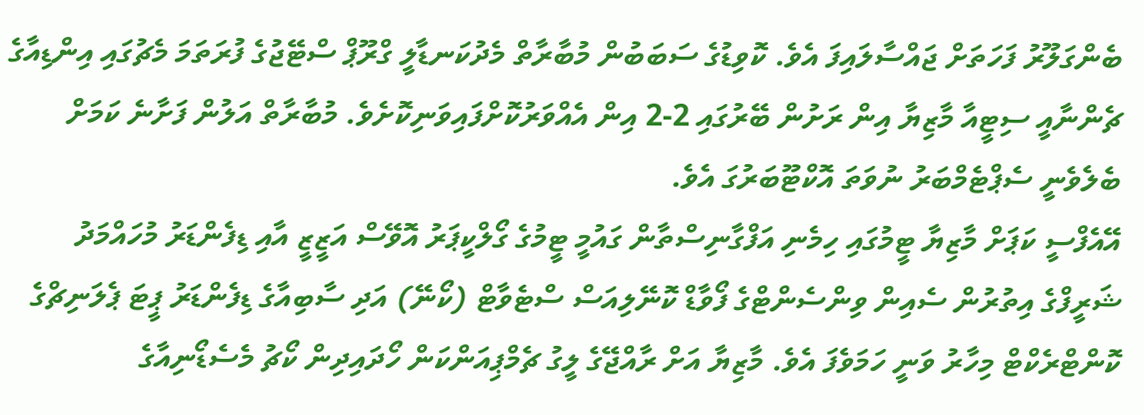ބެންގަލޫރު ފަހަތަށް ޖައްސާލައިފަ އެވެ. ކޮވިޑުގެ ސަބަބުން މުބާރާތް މެދުކަނޑާލީ ގްރޫޕް ސްޓޭޖުގެ ފުރަތަމަ މެޗުގައި އިންޑިއާގެ ޗެންނާއީ ސިޓީއާ މާޒިޔާ އިން ރަށުން ބޭރުގައި 2-2 އިން އެއްވަރުކޮށްފައިވަނިކޮށެވެ. މުބާރާތް އަލުން ފަށާނެ ކަމަށް ބެލެވެނީ ސެޕްޓެމްބަރު ނުވަތަ އޮކްޓޫބަރުގަ އެވެ.
އޭއެފްސީ ކަޕަށް މާޒިޔާ ޓީމުގައި ހިމެނި އަފްގާނިސްތާން ގައުމީ ޓީމުގެ ގޯލްކީޕަރު އޮވޭސް އަޒީޒީ އާއި ޑިފެންޑަރު މުހައްމަދު ޝަރީފްގެ އިތުރުން ސެއިން ވިންސެންޓްގެ ފޯވާޑް ކޮނޭލިއަސް ސްޓެވާޓް (ކޯނޭ) އަދި ސާބިއާގެ ޑިފެންޑަރު ޕީޓަ ޕެލަނިޗްގެ ކޮންޓްރެކްޓް މިހާރު ވަނީ ހަމަވެފަ އެވެ. މާޒިޔާ އަށް ރާއްޖޭގެ ލީގު ޗެމްޕިއަންކަން ހޯދައިދިން ކޯޗު މެސެޑޯނިއާގެ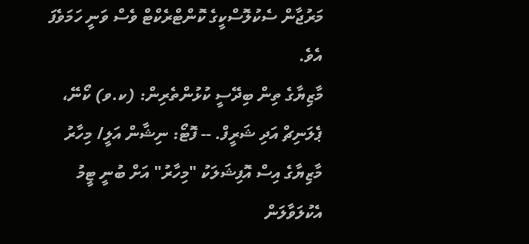މަރުޖާން ސެކުލޮސްކީގެ ކޮންޓްރެކްޓް ވެސް ވަނީ ހަމަވެފަ އެވެ.
މާޒިޔާގެ ތިން ބިދޭސީ ކުޅުންތެރިން: (ކ.ވ) ކޯނޭ، ޕެލަނިޗް އަދި ޝަރީފް. -- ފޮޓޯ: ނިޝާން އަލީ/ މިހާރު
މާޒިޔާގެ އިސް އޮފިޝަލަކު "މިހާރު" އަށް ބުނީ ޓީމު އެކުލަވާލަން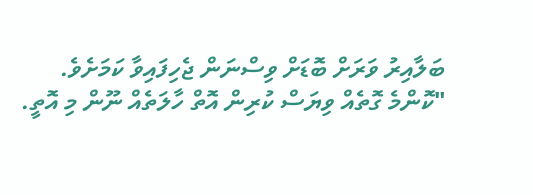ބަލާއިރު ވަރަށް ބޮޑަށް ވިސްނަން ޖެހިފައިވާ ކަމަށެވެ.
"ކޮންމެ ގޮތެއް ވިޔަސް ކުރިން އޮތް ހާލަތެއް ނޫން މި އޮތީ.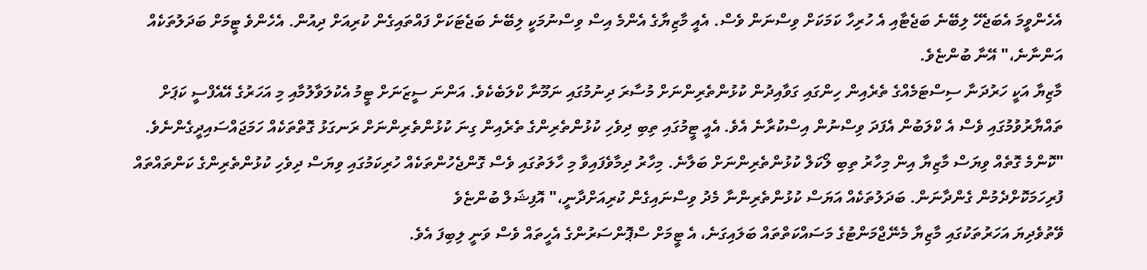އެހެންވީމަ އެބަޖެހޭ ލިބޭނެ ބަޖެޓާއި އެ ހުރިހާ ކަމަކަށް ވިސްނަން ވެސް. އެއީ މާޒިޔާގެ އެންމެ އިސް ވިސްނުމަކީ ލިބޭނެ ބަޖެޓަކަށް ފައްތައިގެން ކުރިއަށް ދިއުން. އެހެންވެ ޓީމަށް ބަދަލުތަކެއް އަންނާނެ،" އޭނާ ބުންޏެވެ.
މާޒިޔާ އަކީ ހަރުދަނާ ސިސްޓަމެއްގެ ތެރެއިން ހިންގައި ގަވާއިދުން ކުޅުންތެރިންނަށް މުސާރަ ދިނުމުގައި ނަމޫނާ ކްލަބެކެވެ. އަންނަ ސީޒަނަށް ޓީމު އެކުލަވާލުމާއި މި އަހަރުގެ އޭއެފްސީ ކަޕަށް ތައްޔާރުވުމުގައި ވެސް އެ ކްލަބުން އެފަދަ ވިސްނުން އިސްކުރާނެ އެވެ. އެއީ ޓީމުގައި ތިބި ދިވެހި ކުޅުންތެރިންގެ ތެރެއިން ގިނަ ކުޅުންތެރިންނަށް ރަނގަޅު ގޮތްތަކެއް ހަމަޖައްސައިދީގެންނެވެ.
"ކޮންމެ ގޮތެއް ވިޔަސް މާޒިޔާ އިން މިހާރު ތިބި ލޯކަލް ކުޅުންތެރިންނަށް ބަލާނެ. މިހާރު ދިމާވެފައިވާ މި ހާލަތުގައި ވެސް ގޮންޖެހުންތަކެއް ހުރިކަމުގައި ވިޔަސް ދިވެހި ކުޅުންތެރިންގެ ކަންތައްތައް ފުރިހަމަކޮށްދެމުން ގެންދާނަން. ބަދަލުތަކެއް އަޔަސް ކުޅުންތެރިންނާ މެދު ވިސްނައިގެން ކުރިއަށްދާނީ،" އޮފިޝަލް ބުންޏެވެ
ވޭތުވެދިޔަ އަހަރުތަކުގައި މާޒިޔާ މެނޭޖްމަންޓުގެ މަސައްކަތްތައް ބަލައިގަނެ، އެ ޓީމަށް ސްޕޮންސަރުންގެ އެހީތައް ވެސް ވަނީ ލިބިފަ އެވެ.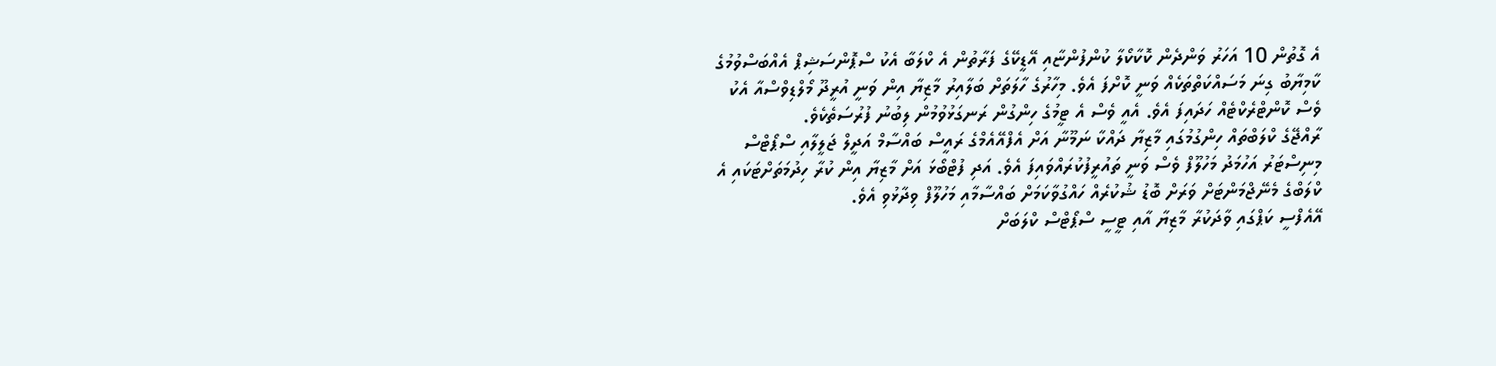އެ ގޮތުން 10 އަހަރު ވަންދެން ކޮކާކޯލާ ކުންފުންޏާއި އޭޑީކޭގެ ފަރާތުން އެ ކްލަބާ އެކު ސްޕޮންސަޝިޕް އެއްބަސްވުމުގެ ކާމިޔާބު ގިނަ މަސައްކަތްތަކެއް ވަނީ ކޮށްފަ އެވެ. މިހާރުގެ ހާލަތަށް ބަލާއިރު މާޒިޔާ އިން ވަނީ އުރީދޫ މޯލްޑިވްސްއާ އެކު ވެސް ކޮންޓްރެކްޓެއް ހަދައިފަ އެވެ. އެއީ ވެސް އެ ޓީމުގެ ހިންގުން ރަނގަޅުވުމުން ލިބުނު ފުރުސަތެކެވެ.
ރާއްޖޭގެ ކްލަބްތައް ހިންގުމުގައި މާޒިޔާ ދައްކާ ނަމޫނާ އަށް އެފްއޭއެމްގެ ރައީސް ބައްސާމް އަދީލް ޖަލީލާއި ސްޕޯޓްސް މިނިސްޓަރު އަހުމަދު މަހުލޫފް ވެސް ވަނީ ތައުރީފުކުރައްވައިފަ އެވެ. އަދި ފުޓްބޯޅަ އަށް މާޒިޔާ އިން ކުރާ ހިދުމަތަށްޓަކައި އެ ކްލަބްގެ މެނޭޖްމަންޓަށް ވަރަށް ބޮޑު ޝުކުރެއް ހައްގުވާކަމަށް ބައްސާމާއި މަހުލޫފް ވިދާޅުވި އެވެ.
އޭއެފްސީ ކަޕްގައި ވާދަކުރާ މާޒިޔާ އާއި ޓީސީ ސްޕޯޓްސް ކްލަބަށް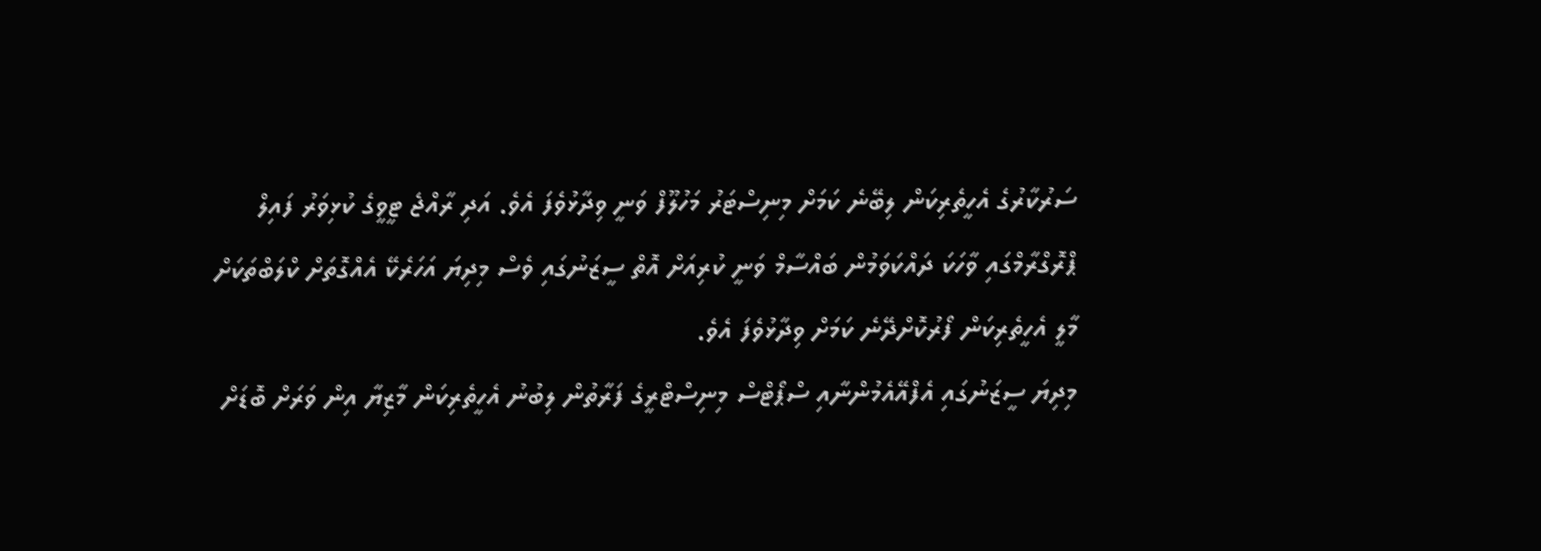ސަރުކާރުގެ އެހީތެރިކަން ލިބޭނެ ކަމަށް މިނިސްޓަރު މަހުލޫފް ވަނީ ވިދާޅުވެފަ އެވެ. އަދި ރާއްޖެ ޓީވީގެ ކުޅިވަރު ފައިލް ޕްރޮގްރާމްގައި ވާހަކަ ދައްކަވަމުން ބައްސާމް ވަނީ ކުރިއަށް އޮތް ސީޒަނުގައި ވެސް މިދިޔަ އަހަރެކޭ އެއްގޮތަށް ކްލަބްތަކަށް މާލީ އެހީތެރިކަން ފޯރުކޮށްދޭނެ ކަމަށް ވިދާޅުވެފަ އެވެ.
މިދިޔަ ސީޒަނުގައި އެފްއޭއެމުންނާއި ސްޕޯޓްސް މިނިސްޓްރީގެ ފަރާތުން ލިބުނު އެހީތެރިކަން މާޒިޔާ އިން ވަރަށް ބޮޑަށް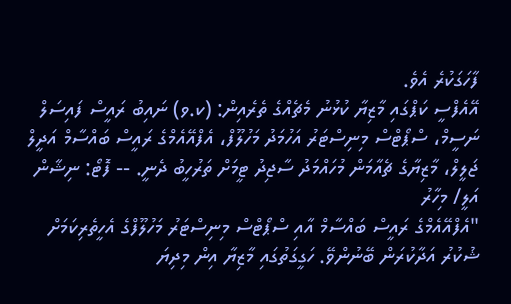ފާހަގަކުރެ އެވެ.
އޭއެފްސީ ކަޕްގައި މާޒިޔާ ކުޅުނު މެޗެއްގެ ތެރެއިން: (ކ.ވ) ނައިބު ރައީސް ފައިސަލް ނަސީމް، ސްޕޯޓްސް މިނިސްޓަރު އަހުމަދު މަހުލޫފް، އެފްއޭއެމްގެ ރައީސް ބައްސާމް އަދީލް ޖަލީލް، މާޒިޔާގެ ޗެއާމަން މުހައްމަދު ސާޖިދު ޓީމަށް ތަރުހީބު ދެނީ. -- ފޮޓޯ: ނިޝާން އަލީ/ މިހާރު
"އެފްއޭއެމްގެ ރައީސް ބައްސާމް އާއި ސްޕޯޓްސް މިނިސްޓަރު މަހުލޫފްގެ އެހީތެރިކަމަށް ޝުކުރު އަދާކުރަން ބޭނުންވޭ. ހަގީގަތުގައި މާޒިޔާ އިން މިދިޔަ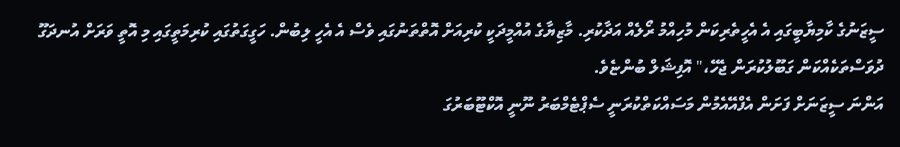ސީޒަނުގެ ކާމިޔާބީގައި އެ އެހީތެރިކަން މުހިއްމު ރޯލެއް އަދާކުރި. މާޒިޔާގެ އުއްމީދަކީ ކުރިއަށް އޮތްތަނުގައި ވެސް އެ އެހީ ލިބުން. ހަގީގަތުގައި ކުރިމަތީގައި މި އޮތީ ވަރަށް އުނދަގޫ ދުވަސްތަކެއްކަން ގަބޫލުކުރަން ޖެހޭ،" އޮފިޝަލް ބުންޏެވެ.
އަންނަ ސީޒަނަށް ފަށަން އެފްއޭއެމުން މަސައްކަތްކުރަނީ ސެޕްޓެމްބަރު ނޫނީ އޮކްޓޫބަރުގަ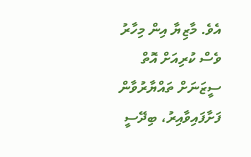އެވެ. މާޒިޔާ އިން މިހާރު ވެސް ކުރިއަށް އޮތް ސީޒަނަށް ތައްޔާރުވާން ފަށާފައިވާއިރު، ބިދޭސީ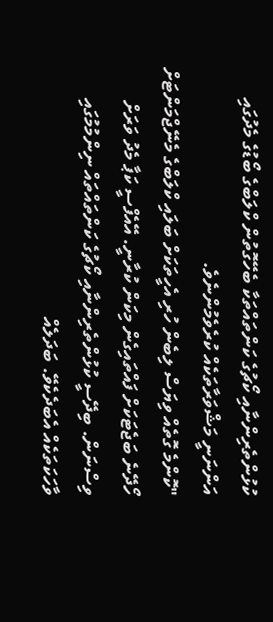ކުޅުންތެރިންނާއި ކޯޗުގެ ކަންތައްތަކާ ބެހޭގޮތުން ކްލަބްގެ ބޯޑުގެ މެދުގައި އަންނަނީ މަޝްވަރާތަކެއް ކުރެވެމުންނެވެ.
"ކޮންމެ ގޮތެއް ވިޔަސް ލިބެން ހުރި އެހީތަކަށް ބަލައި ކްލަބްގެ މެނޭޖްމަންޓަށް ހޯދޭނެ ބަޖެޓަކަށް ފައްތައިގެން މިކަން ކުރާނީ. އޭއެފްސީ ކަޕާ މެދު ވަރަށް ވިސްނަން. ބިދޭސީ ކުޅުންތެރިންނާއި ކޯޗުގެ ކަންތައްތައް ނިންމުމުގައި ވާހަކަތަކެއް އެބަދެކެވޭ. ބަދަލެއް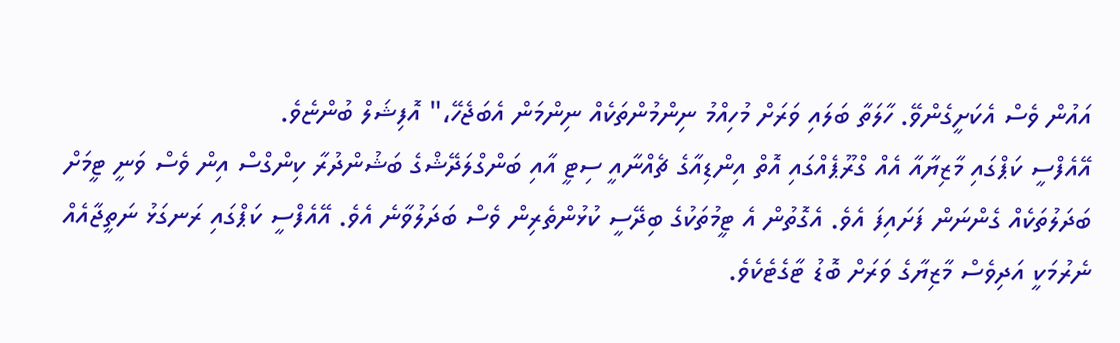އައުން ވެސް އެކަށީގެންވޭ. ހާލަތާ ބަލައި ވަރަށް މުހިއްމު ނިންމުންތަކެއް ނިންމަން އެބަޖެހޭ،" އޮފިޝަލް ބުންޏެވެ.
އޭއެފްސީ ކަޕްގައި މާޒިޔާއާ އެއް ގްރޫޕެއްގައި އޮތް އިންޑިއާގެ ޗެއްނާއީ ސިޓީ އާއި ބަންގްލަދޭޝްގެ ބަޝުންދުރާ ކިންގްސް އިން ވެސް ވަނީ ޓީމަށް ބަދަލުތަކެއް ގެންނަން ފަށައިފަ އެވެ. އެގޮތުން އެ ޓީމުތަކުގެ ބިދޭސީ ކުޅުންތެރިން ވެސް ބަދަލުވާނެ އެވެ. އޭއެފްސީ ކަޕްގައި ރަނގަޅު ނަތީޖާއެއް ނެރުމަކީ އަދިވެސް މާޒިޔާގެ ވަރަށް ބޮޑު ޓާގެޓެކެވެ.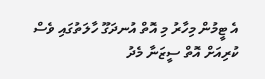އެ ޓީމުން މިހާރު މި އޮތް އުނދަގޫ ހާލަތުގައި ވެސް ކުރިއަށް އޮތް ސީޒަނާ މެދު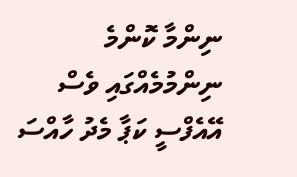ނިންމާ ކޮންމެ ނިންމުމެއްގައި ވެސް އޭއެފްސީ ކަޕާ މެދު ހާއްސަ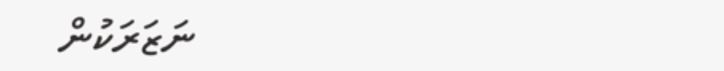ނަޒަރަކުން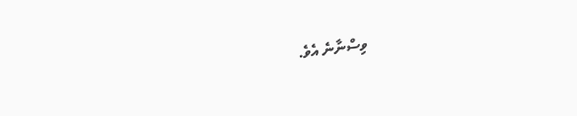ވިސްނާނެ އެވެ.